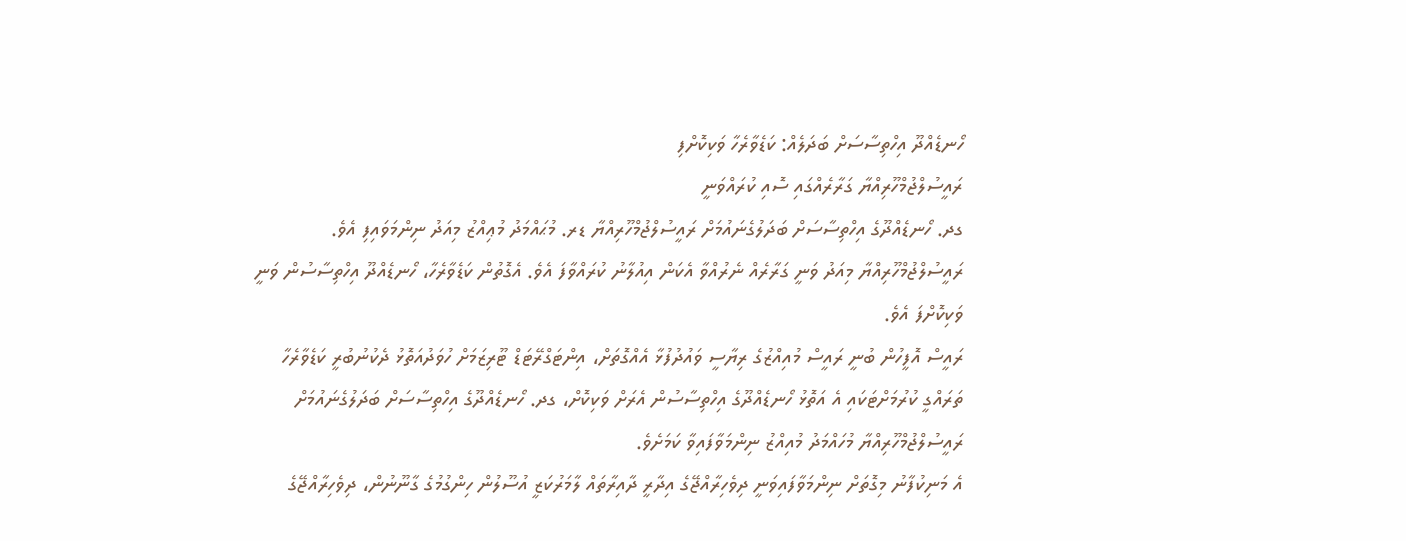ހޯނޑެއްދޫ އިހްތިސާސަށް ބަދަލެއް: ކަޑެވާރެހާ ވަކިކޮށްފި
ރައީސުލްޖުމްހޫރިއްޔާ ގަރާރެއްގައި ސޮއި ކުރައްވަނީ
ގދ. ހޯނޑެއްދޫގެ އިހްތިސާސަށް ބަދަލުގެނައުމަށް ރައީސުލްޖުމްހޫރިއްޔާ ޑރ. މުޙައްމަދު މުޢިއްޒު މިއަދު ނިންމަވައިފި އެވެ.
ރައީސުލްޖުމްހޫރިއްޔާ މިއަދު ވަނީ ގަރާރެއް ނެރުއްވާ އެކަން އިއުލާނު ކުރައްވާފަ އެވެ. އެގޮތުން ކަޑެވާރެހާ، ހޯނޑެއްދޫ އިހްތިސާސުން ވަނީ ވަކިކޮށްފަ އެވެ.
ރައީސް އޮފީހުން ބުނީ ރައީސް މުއިއްޒުގެ ރިޔާސީ ވައުދުފުޅާ އެއްގޮތަށް، އިންޓަގްރޭޓަޑް ޓޫރިޒަމަށް ހުވަދުއަތޮޅު ދެކުނުބުރީ ކަޑެވާރެހާ ތަރައްގީ ކުރުމަށްޓަކައި އެ އަތޮޅު ހޯނޑެއްދޫގެ އިހްތިސާސުން އެރަށް ވަކިކޮށް، ގދ. ހޯނޑެއްދޫގެ އިހްތިސާސަށް ބަދަލުގެނައުމަށް ރައީސުލްޖުމްހޫރިއްޔާ މުހައްމަދު މުއިއްޒު ނިންމަވާފައިވާ ކަމަށެވެ.
އެ މަނިކުފާނު މިގޮތަށް ނިންމަވާފައިވަނީ ދިވެހިރާއްޖޭގެ އިދާރީ ދާއިރާތައް ލާމަރުކަޒީ އުސޫލުން ހިންގުމުގެ ގާނޫނުން، ދިވެހިރާއްޖޭގެ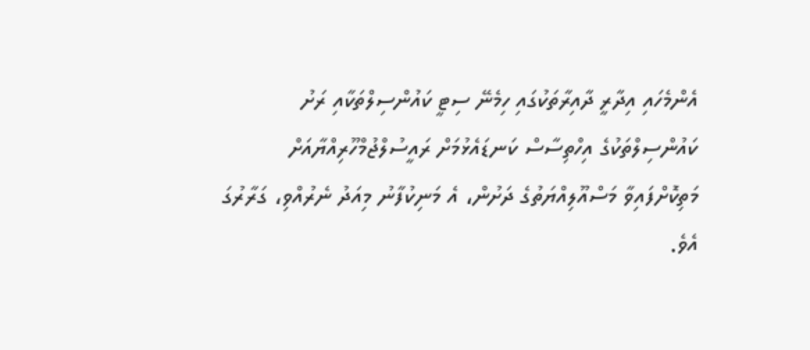އެންމެހައި އިދާރީ ދާއިރާތަކުގައި ހިމެނޭ ސިޓީ ކައުންސިލްތަކާއި ރަށު ކައުންސިލްތަކުގެ އިހްތިސާސް ކަނޑައެޅުމަށް ރައީސުލްޖުމްހޫރިއްޔާއަށް މަތިކޮށްފައިވާ މަސްއޫލިއްޔަތުގެ ދަށުން، އެ މަނިކުފާނު މިއަދު ނެރުއްވި، ގަރާރުގަ އެވެ.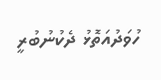ހުވަދުއަތޮޅު ދެކުނުބުރީ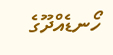ހޯނޑެއްދޫގެ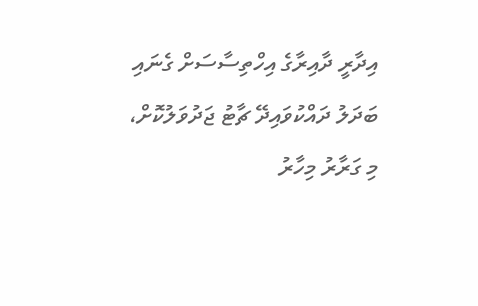އިދާރީ ދާއިރާގެ އިހްތިސާސަށް ގެނައި ބަދަލު ދައްކުވައިދޭ ޗާޓު ޖަދުވަލުކޮށް، މި ގަރާރު މިހާރު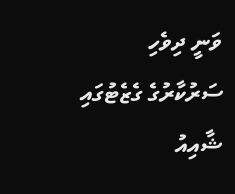ވަނީ ދިވެހި ސަރުކާރުގެ ގެޒެޓުގައި ޝާއިއު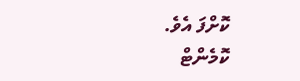ކޮށްފަ އެވެ.
ކޮމެންޓް